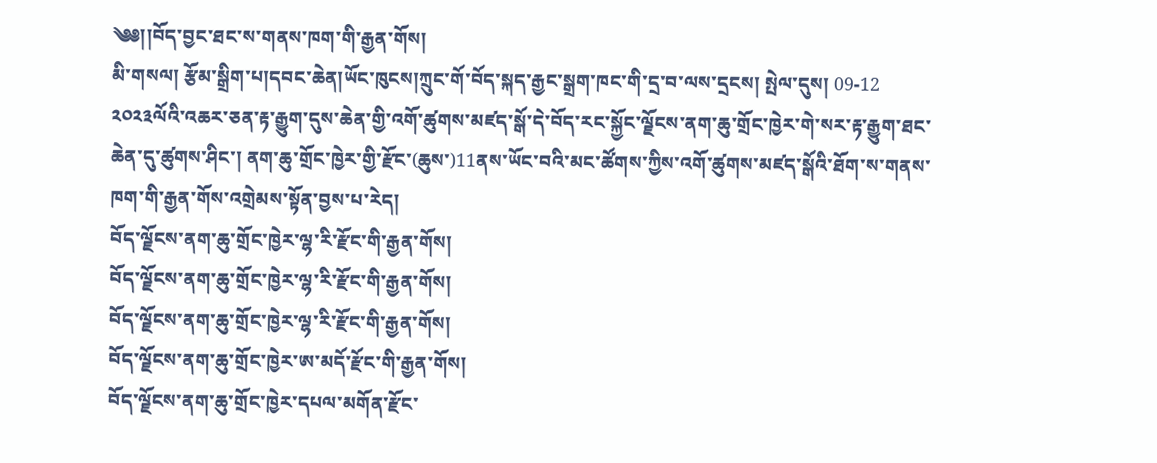༄༅།།བོད་བྱང་ཐང་ས་གནས་ཁག་གི་རྒྱན་གོས།
མི་གསལ། རྩོམ་སྒྲིག་པ།དབང་ཆེན།ཡོང་ཁུངས།ཀྲུང་གོ་བོད་སྐད་རྒྱང་སྒྲག་ཁང་གི་དྲ་བ་ལས་དྲངས། སྤེལ་དུས། 09-12
༢༠༢༣ལོའི་འཆར་ཅན་རྟ་རྒྱུག་དུས་ཆེན་གྱི་འགོ་ཚུགས་མཛད་སྒོ་དེ་བོད་རང་སྐྱོང་ལྗོངས་ནག་ཆུ་གྲོང་ཁྱེར་གེ་སར་རྟ་རྒྱུག་ཐང་ཆེན་དུ་ཚུགས་ཤིང་། ནག་ཆུ་གྲོང་ཁྱེར་གྱི་རྫོང་(ཆུས་)11ནས་ཡོང་བའི་མང་ཚོགས་ཀྱིས་འགོ་ཚུགས་མཛད་སྒོའི་ཐོག་ས་གནས་ཁག་གི་རྒྱན་གོས་འགྲེམས་སྟོན་བྱས་པ་རེད།
བོད་ལྗོངས་ནག་ཆུ་གྲོང་ཁྱེར་ལྷ་རི་རྫོང་གི་རྒྱན་གོས།
བོད་ལྗོངས་ནག་ཆུ་གྲོང་ཁྱེར་ལྷ་རི་རྫོང་གི་རྒྱན་གོས།
བོད་ལྗོངས་ནག་ཆུ་གྲོང་ཁྱེར་ལྷ་རི་རྫོང་གི་རྒྱན་གོས།
བོད་ལྗོངས་ནག་ཆུ་གྲོང་ཁྱེར་ཨ་མདོ་རྫོང་གི་རྒྱན་གོས།
བོད་ལྗོངས་ནག་ཆུ་གྲོང་ཁྱེར་དཔལ་མགོན་རྫོང་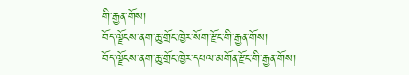གི་རྒྱན་གོས།
བོད་ལྗོངས་ནག་ཆུ་གྲོང་ཁྱེར་སོག་རྫོང་གི་རྒྱན་གོས།
བོད་ལྗོངས་ནག་ཆུ་གྲོང་ཁྱེར་དཔལ་མགོན་རྫོང་གི་རྒྱན་གོས།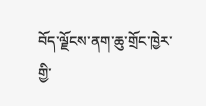བོད་ལྗོངས་ནག་ཆུ་གྲོང་ཁྱེར་གྱི་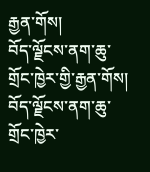རྒྱན་གོས།
བོད་ལྗོངས་ནག་ཆུ་གྲོང་ཁྱེར་གྱི་རྒྱན་གོས།
བོད་ལྗོངས་ནག་ཆུ་གྲོང་ཁྱེར་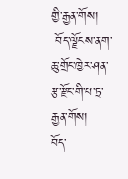གྱི་རྒྱན་གོས།
 བོད་ལྗོངས་ནག་ཆུ་གྲོང་ཁྱེར་ཤན་རྩ་རྫོང་གི་པ་ཏྲ་རྒྱན་གོས།
བོད་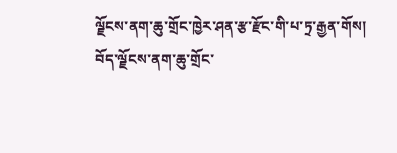ལྗོངས་ནག་ཆུ་གྲོང་ཁྱེར་ཤན་རྩ་རྫོང་གི་པ་ཏྲ་རྒྱན་གོས།
བོད་ལྗོངས་ནག་ཆུ་གྲོང་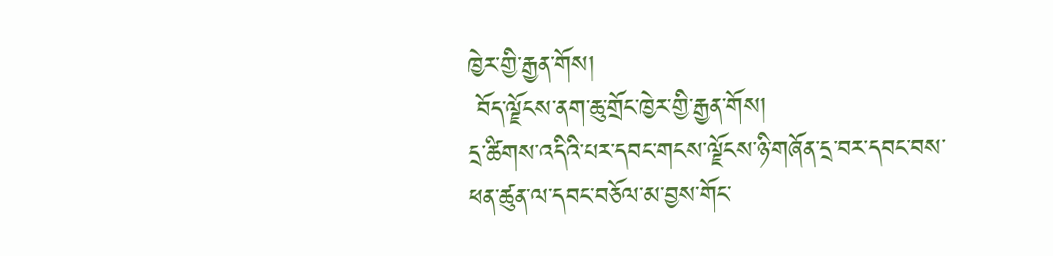ཁྱེར་གྱི་རྒྱན་གོས།
 བོད་ལྗོངས་ནག་ཆུ་གྲོང་ཁྱེར་གྱི་རྒྱན་གོས།
དྲ་ཚིགས་འདིའི་པར་དབང་གངས་ལྗོངས་ཉི་གཞོན་དྲ་བར་དབང་བས་ཕན་ཚུན་ལ་དབང་བཅོལ་མ་བྱས་གོང་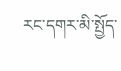རང་དགར་མི་སྤྱོད་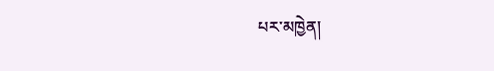པར་མཁྱེན།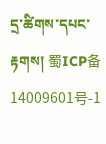དྲ་ཚིགས་དཔང་རྟགས། 蜀ICP备14009601号-1